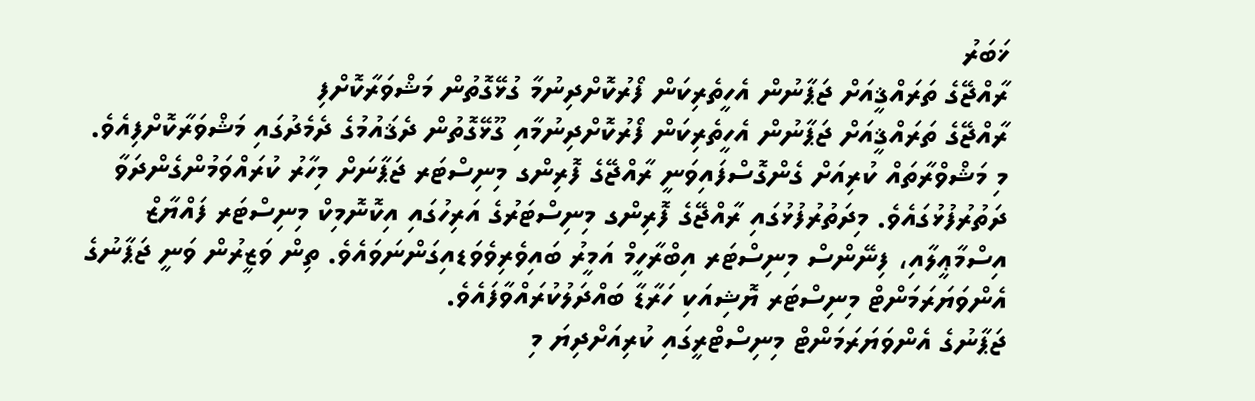ޚަބަރު
ރާއްޖޭގެ ތަރައްޤީއަށް ޖަޕާނުން އެހީތެރިކަން ފޯރުކޮށްދިނުމާ ގުޅޭގޮތުން މަޝްވަރާކޮށްފި
ރާއްޖޭގެ ތަރައްޤީއަށް ޖަޕާނުން އެހީތެރިކަން ފޯރުކޮށްދިނުމާއި ގޫޅޭގޮތުން ދެޤައުމުގެ ދެމެދުގައި މަޝްވަރާކޮށްފިއެވެ.
މި މަޝްވްރާތައް ކުރިއަށް ގެންގޮސްފައިވަނީ ރާއްޖޭގެ ފޮރިންގ މިނިސްޓަރ ޖަޕާނަށް މިހާރު ކުރައްވަމުންގެންދަވާ ދަތުރުފުޅުގައެވެ. މިދަތުރުފުޅުގައި ރާއްޖޭގެ ފޮރިންގ މިނިސްޓަރުގެ އަރިހުގައި އިކޮނޮމިކް މިނިސްޓަރ ފައްޔާޒް އިސްމާޢީލާއި، ފިނޭންސް މިނިސްޓަރ އިބްރާހީމް އަމީރު ބައިވެރިވެވަޑއިގަންނަވައެވެ. ތިން ވަޒީރުން ވަނީ ޖަޕާނުގެ އެންވަޔަރަމަންޓް މިނިސްޓަރ ޔޮޝިއަކި ހަރާޑާ ބައްދަލުކުރައްވާފައެވެ.
ޖަޕާނުގެ އެންވަޔަރަމަންޓް މިނިސްޓްރީގައި ކުރިއަށްދިޔަ މި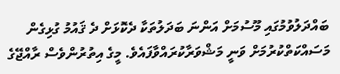ބައްދަލުވުމުގައި މޫސުމަށް އަންނަ ބަދަލުތަކާ ދެކޮޅަށް ދެ ޤައުމު ގުޅިގެން މަސައްކަތްކުރުމަށް ވަނީ މަޝްވަރާކުރައްވާފައެވެ. މީގެ އިތުރުންވެސް ރާއްޖޭގެ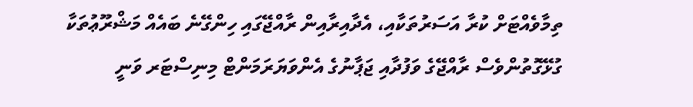ތިމާވެއްޓަށް ކުރާ އަސަރުތަކާއި، އެދާއިރާއިން ރާއްޖޭގައި ހިންގޭނެ ބައެއް މަޝްރޫޢުތަކާ ގުޅޭގޮތުންވެސް ރާއްޖޭގެ ވަފުދާއި ޖަޕާނުގެ އެންވަޔަރަމަންޓް މިނިސްޓަރ ވަނީ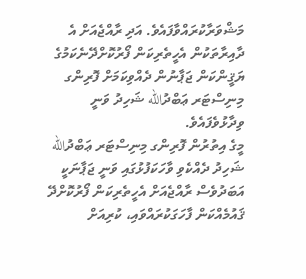މަޝްވަރާކުރައްވާފައެވެ. އަދި ރާއްޖެއަށް އެ ދާއިރާތަކުން އެހީތެރިކަން ފޯރުކޮށްދޭނެކަމުގެ ޔަޤީންކަން ޖަޕާނުން ދެއްވިކަމަށް ފޮރިންގ މިނިސްޓަރ ޢަބްދުالله ޝަހިދު ވަނީ ވިދާޅުވެފައެވެ.
މީގެ އިތުރުން ފޮރިންގ މިނިސްޓަރ ޢަބްދުالله ޝަހިދު ދެއްކެވި ވާހަކަފުޅުގައި ވަނީ ޖަޕާނަކީ އަބަދުވެސް ރާއްޖެއަށް އެހީތެރިކަން ފޯރުކޮށްދޭ ޤައުމެއްކަން ފާހަގަކުރައްވައި، ކުރިއަށް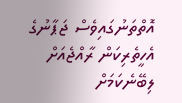އޮތްތަނުގައިވެސް ޖަޕާނުގެ އެހީތެރިކަން ރާއްޖެއަށް ލިބޭނެކަމަށް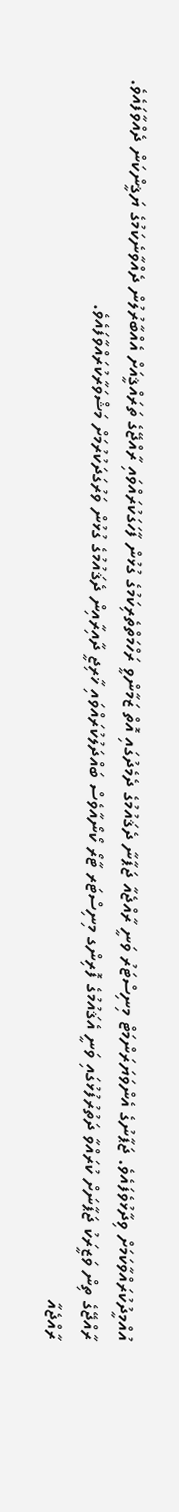އުއްމީދުކުރައްވާކަމަށް ވިދާޅުވެފައެވެ. ޖަޕާނުގެ އެންވަޔަރަންމަޓް މިނިސްޓަރު ވަނީ ރާއްޖެއާ ޖަޕާނާ ދެޤައުމުގެ ދެމެދުގައި އޮތް ޒަމާންވީ ރަހްމަތްތެރިކަމުގެ ގުޅުން ފާހަގަކުރައްވައި ރާއްޖޭގެ ތަރައްޤީއަށް އެއްބާރުލުން ދެއްވާނެކަމުގެ ޔަޤީންކަން ދެއްވާފައެވެ.
ރާއްޖޭގެ ތިން ވަޒީރަކު ޖަޕާނަށް ކުރައްވާ ދަތުރުފުޅުގައި ވަނީ އެޤައުމުގެ ފޮރިންގ މިނިސްޓަރ ޓާރޯ ކޯނޯއާވެސް ބައްދަލުކުރައްވައި ޚާރިޖީ ދާއިރާއިން ދެޤައުމުގެ ގުޅުން ވަރުގަދަކުރުމަށް މަޝްވަރާކުރައްވާފައެވެ.
ރާއްޖެއާ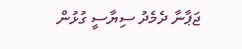ޖަޕާނާ ދެމެދު ސިޔާސީ ގުޅުން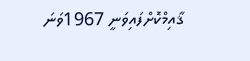ޤާއިމްކޮށްފައިވަނީ 1967ވަނަ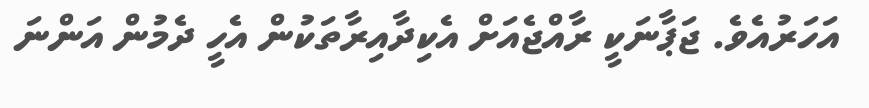އަހަރުއެވެ. ޖަޕާނަކީ ރާއްޖެއަށް އެކިދާއިރާތަކުން އެހީ ދެމުން އަންނަ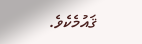ޤައުމެކެވެ.